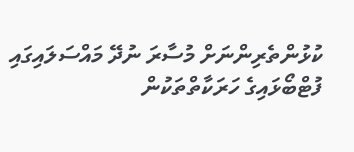ކުޅުންތެރިންނަށް މުސާރަ ނުދޭ މައްސަލައިގައި ފުޓްބޯޅައިގެ ހަރަކާތްތަކުން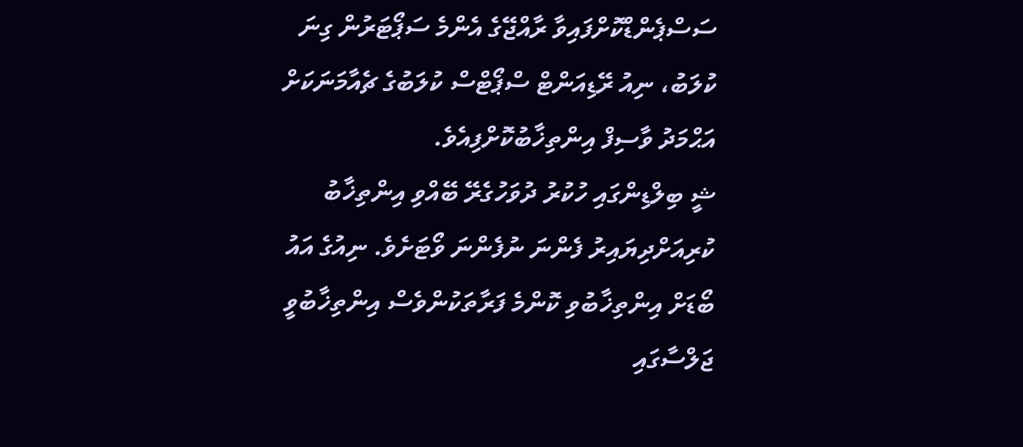ސަސްޕެންޑްކޮށްފައިވާ ރާއްޖޭގެ އެންމެ ސަޕޯޓަރުން ގިނަ ކުލަބު، ނިއު ރޭޑިއަންޓް ސްޕޯޓްސް ކުލަބުގެ ޗެއާމަނަކަށް އަޙްމަދު ވާސިފް އިންތިޚާބުކޮށްފިއެވެ.
ޝީ ބިލްޑިންގައި ހުކުރު ދުވަހުގެރޭ ބޭއްވި އިންތިޚާބު ކުރިއަށްދިޔައިރު ފެންނަ ނުފެންނަ ވޯޓަށެވެ. ނިއުގެ އައު ބޯޑަށް އިންތިޚާބުވި ކޮންމެ ފަރާތަކުންވެސް އިންތިޚާބުވީ ޖަލްސާގައި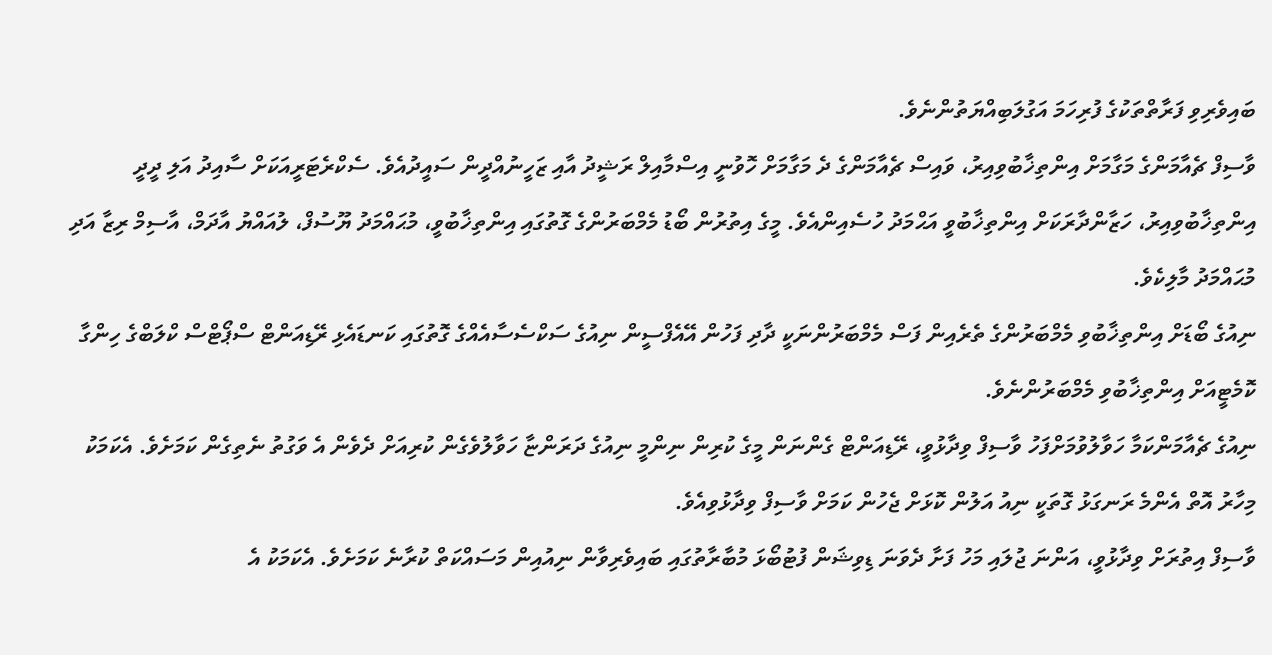ބައިވެރިވި ފަރާތްތަކުގެ ފުރިހަމަ އަގުލަބިއްޔަތުންނެވެ.
ވާސިފް ޗެއާމަންގެ މަގާމަށް އިންތިޚާބުވިއިރު، ވައިސް ޗެއާމަންގެ ދެ މަގާމަށް ހޮވުނީ އިސްމާއިލް ރަޝީދު އާއި ޒަހީނުއްދީން ސައީދުއެވެ. ސެކްރެޓަރީއަކަށް ސާއިދު އަލި ދީދީ އިންތިޚާބުވިއިރު، ހަޒާންދާރަކަށް އިންތިޚާބުވީ އަޙްމަދު ހުސެއިންއެވެ. މީގެ އިތުރުން ބޯޑު މެމްބަރުންގެ ގޮތުގައި އިންތިޚާބުވީ، މުޙައްމަދު ޔޫސުފް، ލުއައްޔު އާދަމް، އާސިމް ރިޒާ އަދި މުޙައްމަދު މާލިކެވެ.
ނިއުގެ ބޯޑަށް އިންތިޚާބުވި މެމްބަރުންގެ ތެރެއިން ފަސް މެމްބަރުންނަކީ ދާދި ފަހުން އޭއެފްސީން ނިއުގެ ސަކްސެސާއެއްގެ ގޮތުގައި ކަނޑައެޅި ރޭޑިއަންޓް ސްޕޯޓްސް ކްލަބްގެ ހިންގާ ކޮމެޓީއަށް އިންތިޚާބުވި މެމްބަރުންނެވެ.
ނިއުގެ ޗެއާމަންކަމާ ހަވާލުވުމަށްފަހު ވާސިފް ވިދާޅުވީ، ރޭޑިއަންޓް ގެންނަން މީގެ ކުރިން ނިންމީ ނިއުގެ ދަރަންޏާ ހަވާލުވެގެން ކުރިއަށް ދެވެން އެ ވަގުތު ނެތިގެން ކަމަށެވެ. އެކަމަކު މިހާރު އޮތް އެންމެ ރަނގަޅު ގޮތަކީ ނިއު އަލުން ކޮޅަށް ޖެހުން ކަމަށް ވާސިފް ވިދާޅުވިއެވެ.
ވާސިފް އިތުރަށް ވިދާޅުވީ، އަންނަ ޖުލައި މަހު ފަށާ ދެވަނަ ޑިވިޝަން ފުޓުބޯޅަ މުބާރާތުގައި ބައިވެރިވާން ނިއުއިން މަސައްކަތް ކުރާނެ ކަމަށެވެ. އެކަމަކު އެ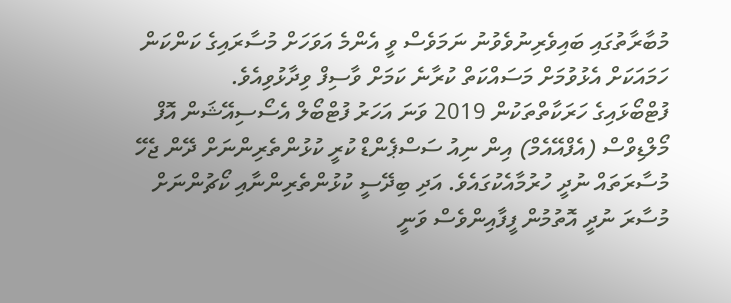މުބާރާތުގައި ބައިވެރިނުވެވުނު ނަމަވެސް ވީ އެންމެ އަވަހަށް މުސާރައިގެ ކަންކަން ހަމައަކަށް އެޅުވުމަށް މަސައްކަތް ކުރާނެ ކަމަށް ވާސިފް ވިދާޅުވިއެވެ.
ފުޓްބޯޅައިގެ ހަރަކާތްތަކުން 2019 ވަނަ އަހަރު ފުޓްބޯލް އެސޯސިއޭޝަން އޮފް މޯލްޑިވްސް (އެފްއޭއެމް) އިން ނިއު ސަސްޕެންޑް ކުރީ ކުޅުންތެރިންނަށް ދޭން ޖެހޭ މުސާރަތައް ނުދީ ހުރުމާއެކުގައެވެ. އަދި ބިދޭސީ ކުޅުންތެރިންނާއި ކޯޗުންނަށް މުސާރަ ނުދީ އޮތުމުން ފީފާއިންވެސް ވަނީ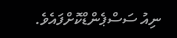ނިއު ސަސްޕެންޑްކޮށްފައެވެ.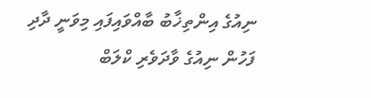ނިއުގެ އިންތިޚާބު ބާއްވައިފައި މިވަނީ ދާދި ފަހުން ނިއުގެ ވާދަވެރި ކްލަބް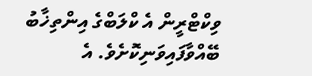ވިކްޓްރީން އެ ކްލަބްގެ އިންތިޚާބު ބޭއްވާފައިވަނިކޮށެވެ. އެ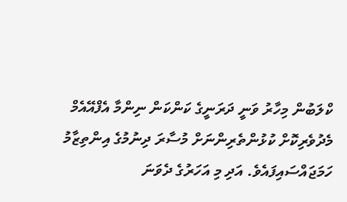ކްލަބުން މިހާރު ވަނީ ދަރަނީގެ ކަންކަން ނިންމާ އެފްއޭއެމް މެދުވެރިކޮށް ކުޅުންތެރިންނަށް މުސާރަ ދިނުމުގެ އިންތިޒާމު ހަމަޖައްސައިފައެވެ. އަދި މި އަހަރުގެ ދެވަނަ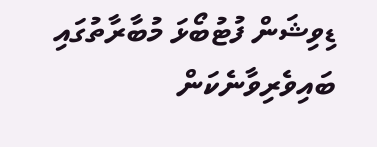ޑިވިޝަން ފުޓުބޯޅަ މުބާރާތުގައި ބައިވެރިވާނެކަން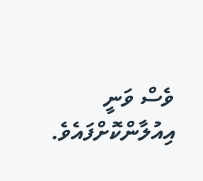ވެސް ވަނީ އިއުލާންކޮށްފައެވެ.